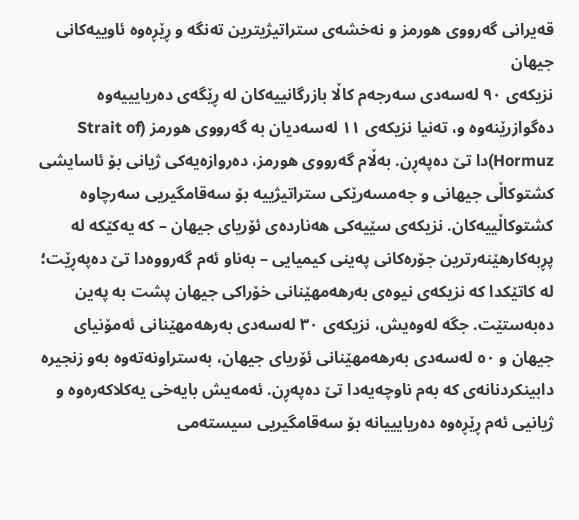قەیرانی گەرووی هورمز و نەخشەی ستراتیژیترین تەنگە و ڕێڕەوە ئاوییەکانی جیهان
نزیکەی ٩٠ لەسەدی سەرجەم کاڵا بازرگانییەکان لە ڕێگەی دەریایییەوە دەگوازرێنەوە و، تەنیا نزیکەی ١١ لەسەدیان بە گەرووی هورمز (Strait of Hormuz)دا تێ دەپەڕن. بەڵام گەرووی هورمز، دەروازەیەکی ژیانی بۆ ئاسایشی کشتوکاڵی جیهانی و جەمسەرێکی ستراتیژییە بۆ سەقامگیریی سەرچاوە کشتوکاڵییەکان. نزیکەی سێیەکی هەناردەی ئۆریای جیهان – کە یەکێکە لە پڕبەکارهێنەرترین جۆرەکانی پەینی کیمیایی – بەناو ئەم گەرووەدا تێ دەپەڕێت؛ لە کاتێکدا کە نزیکەی نیوەی بەرهەمهێنانی خۆراکی جیهان پشت بە پەین دەبەستێت. جگە لەوەیش، نزیکەی ٣٠ لەسەدی بەرهەمهێنانی ئەمۆنیای جیهان و ٥٠ لەسەدی بەرهەمهێنانی ئۆریای جیهان، بەستراونەتەوە بەو زنجیرە دابینکردنانەی کە بەم ناوچەیەدا تێ دەپەڕن. ئەمەیش بایەخی یەکلاکەرەوە و ژیانیی ئەم ڕێڕەوە دەریایییانە بۆ سەقامگیریی سیستەمی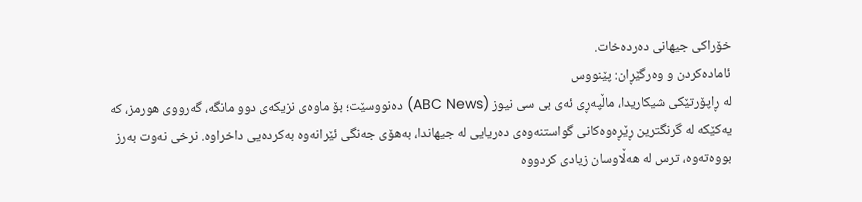خۆراکی جیهانی دەردەخات.
ئامادەکردن و وەرگێڕان: پێنووس
لە ڕاپۆرتێکی شیکاریدا، ماڵپەڕی ئەی بی سی نیوز (ABC News) دەنووسێت؛ بۆ ماوەی نزیکەی دوو مانگە، گەرووی هورمز، کە یەکێکە لە گرنگترین ڕێڕەوەکانی گواستنەوەی دەریایی لە جیهاندا، بەهۆی جەنگی ئێرانەوە بەکردەیی داخراوە. نرخی نەوت بەرز بووەتەوە، ترس لە هەڵاوسان زیادی کردووە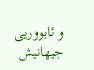و ئابووریی جیهانیش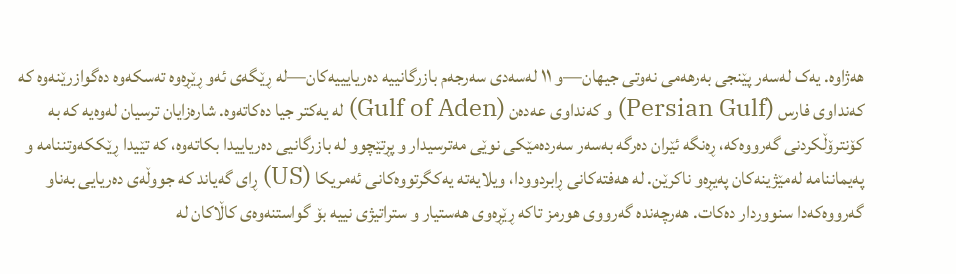هەژاوە. یەک لەسەر پێنجی بەرهەمی نەوتی جیهان—و ١١ لەسەدی سەرجەم بازرگانییە دەریایییەکان—لە ڕێگەی ئەو ڕێڕەوە تەسکەوە دەگوازرێنەوە کە کەنداوی فارس (Persian Gulf) و کەنداوی عەدەن (Gulf of Aden) لە یەکتر جیا دەکاتەوە. شارەزایان ترسیان لەوەیە کە بە کۆنترۆڵکردنی گەرووەکە، ڕەنگە ئێران دەرگه بەسەر سەردەمێکی نوێی مەترسیدار و پڕتێچوو لە بازرگانیی دەریاییدا بکاتەوە، کە تێیدا ڕێککەوتننامە و پەیماننامە لەمێژینەکان پەیڕەو ناکرێن. لە هەفتەکانی ڕابردوودا، ویلایەتە یەکگرتووەکانی ئەمریکا (US) ڕای گەیاند کە جووڵەی دەریایی بەناو گەرووەکەدا سنووردار دەکات. هەرچەندە گەرووی هورمز تاکە ڕێڕەوی هەستیار و ستراتیژی نییە بۆ گواستنەوەی کاڵاکان لە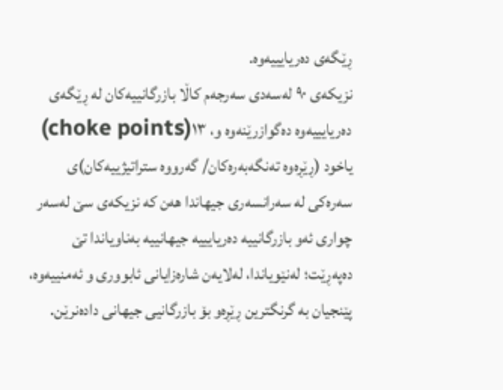ڕێگەی دەریایییەوە.
نزیکەی ٩٠ لەسەدی سەرجەم کاڵا بازرگانییەکان لە ڕێگەی دەریایییەوە دەگوازرێنەوە و، ١٣(choke points) یاخود (ڕێڕەوە تەنگەبەرەکان/ گەرووە ستراتیژییەکان)ی سەرەکی لە سەرانسەری جیهاندا هەن کە نزیکەی سێ لەسەر چواری ئەو بازرگانییە دەریایییە جیهانییە بەناویاندا تێ دەپەڕێت؛ لەنێویاندا، لەلایەن شارەزایانی ئابووری و ئەمنییەوە، پێنجیان بە گرنگترین ڕێڕەو بۆ بازرگانیی جیهانی دادەنرێن.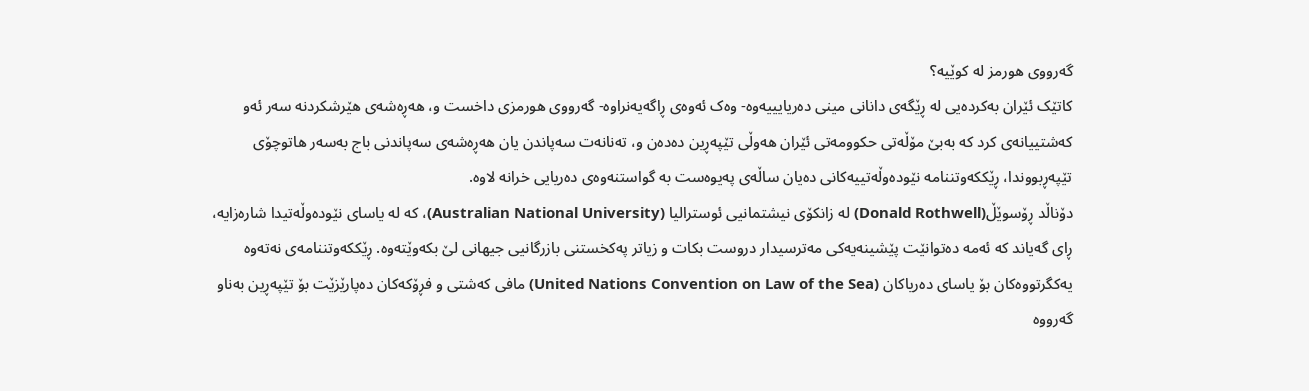گەرووی هورمز لە کوێیە؟
کاتێک ئێران بەکردەیی لە ڕێگەی دانانی مینی دەریایییەوە- وەک ئەوەی ڕاگەیەنراوە- گەرووی هورمزی داخست و، هەڕەشەی هێرشکردنە سەر ئەو کەشتییانەی کرد کە بەبێ مۆڵەتی حکوومەتی ئێران هەوڵی تێپەڕین دەدەن و، تەنانەت سەپاندن یان هەڕەشەی سەپاندنی باج بەسەر هاتوچۆی تێپەڕبووندا، ڕێککەوتننامە نێودەوڵەتییەکانی دەیان ساڵەی پەیوەست بە گواستنەوەی دەریایی خرانە لاوە.
دۆناڵد ڕۆسوێڵ(Donald Rothwell) لە زانکۆی نیشتمانیی ئوسترالیا (Australian National University)، کە لە یاسای نێودەوڵەتیدا شارەزایە، ڕای گەیاند کە ئەمە دەتوانێت پێشینەیەکی مەترسیدار دروست بکات و زیاتر پەکخستنی بازرگانیی جیهانی لێ بکەوێتەوە. ڕێککەوتننامەی نەتەوە یەکگرتووەکان بۆ یاسای دەریاکان (United Nations Convention on Law of the Sea) مافی کەشتی و فڕۆکەکان دەپارێزێت بۆ تێپەڕین بەناو گەرووە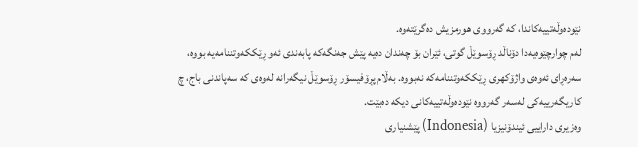نێودەوڵەتییەکاندا، کە گەرووی هورمزیش دەگرێتەوە.
لەم چوارچێوەیەدا دۆناڵد ڕۆسوێڵ گوتی، ئێران بۆ چەندان دەیە پێش جەنگەکە پابەندی ئەو ڕێککەوتننامەیە بووە، سەرەڕای ئەوەی واژۆكهری ڕێککەوتننامەکە نەبووه. بەڵام پڕۆفیسۆر ڕۆسوێڵ نیگەرانە لەوەی کە سەپاندنی باج، چ کاریگەرییەکی لەسەر گەرووە نێودەوڵەتییەکانی دیکە دەبێت.
وەزیری داراییی ئیندۆنیزیا (Indonesia) پێشنیاری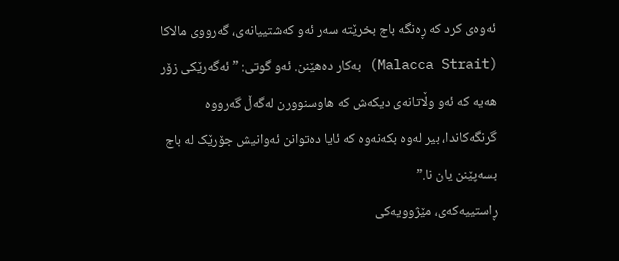ئەوەی کرد کە ڕەنگە باج بخرێتە سەر ئەو کەشتییانەی، گەرووی مالاکا (Malacca Strait) بەکار دەهێنن. ئەو گوتی: ”ئەگەرێکی زۆر هەیە کە ئەو وڵاتانەی دیکەش کە هاوسنوورن لەگەڵ گەرووە گرنگەکاندا، بیر لەوە بکەنەوە کە ئایا دەتوانن ئەوانیش جۆرێک لە باج بسەپێنن یان نا.”
ڕاستییەکەی، مێژوویەکی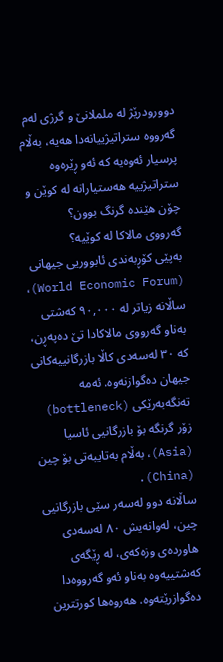دوورودرێژ لە ململانێ و گرژی لەم گەرووە ستراتیژییانەدا هەیە، بەڵام پرسیار ئەوەیە کە ئەو ڕێرەوە ستراتیژییە هەستیارانە لە کوێن و چۆن هێندە گرنگ بوون؟
گەرووی مالاکا لە کوێیە؟
بەپێی کۆڕبەندی ئابووریی جیهانی (World Economic Forum)، ساڵانە زیاتر لە ٩٠,٠٠٠ کەشتی بەناو گەرووی مالاکادا تێ دەپەڕن، کە ٣٠ لەسەدی کاڵا بازرگانییەکانی جیهان دەگوازنەوە. ئەمە تەنگەبەرێکی (bottleneck) زۆر گرنگە بۆ بازرگانیی ئاسیا (Asia)، بەڵام بەتایبەتی بۆ چین (China).
ساڵانە دوو لەسەر سێی بازرگانیی چین، لەوانەیش ٨٠ لەسەدی هاوردەی وزەکەی، لە ڕێگەی کەشتییەوە بەناو ئەو گەرووەدا دەگوازرێتەوە. هەروەها کورتترین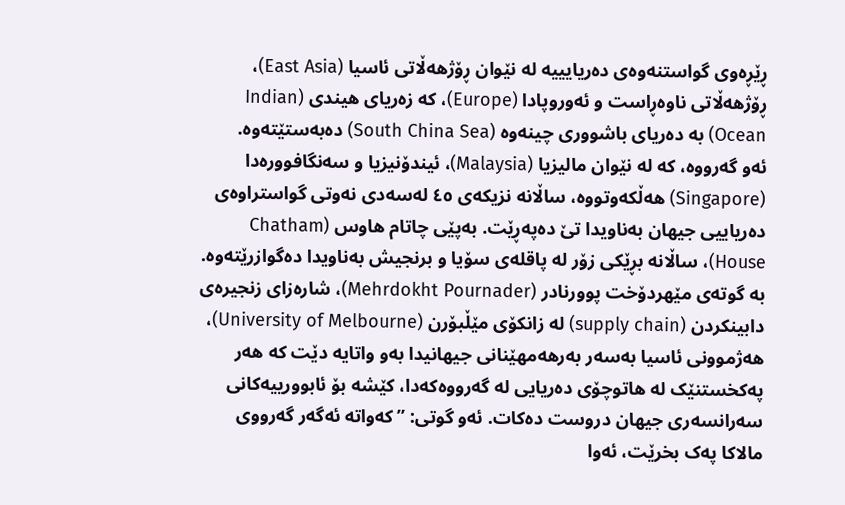ڕێڕەوی گواستنەوەی دەریایییە لە نێوان ڕۆژهەڵاتی ئاسیا (East Asia)، ڕۆژهەڵاتی ناوەڕاست و ئەوروپادا (Europe)، کە زەریای هیندی (Indian Ocean) بە دەریای باشووری چینەوە (South China Sea) دەبەستێتەوە.
ئەو گەرووە، کە لە نێوان مالیزیا (Malaysia)، ئیندۆنیزیا و سەنگافوورەدا (Singapore) هەڵکەوتووە، ساڵانە نزیکەی ٤٥ لەسەدی نەوتی گواستراوەی دەریاییی جیهان بەناویدا تێ دەپەڕێت. بەپێی چاتام هاوس (Chatham House)، ساڵانە بڕێکی زۆر لە پاقلەی سۆیا و برنجیش بەناویدا دەگوازرێتەوە.
بە گوتەی مێهردۆخت پوورنادر (Mehrdokht Pournader)، شارەزای زنجیرەی دابینکردن (supply chain) لە زانکۆی مێڵبۆرن (University of Melbourne)، هەژموونی ئاسیا بەسەر بەرهەمهێنانی جیهانیدا بەو واتایە دێت کە هەر پەکخستنێک لە هاتوچۆی دەریایی لە گەرووەکەدا، کێشە بۆ ئابوورییەکانی سەرانسەری جیهان دروست دەکات. ئەو گوتی: ”کەواتە ئەگەر گەرووی مالاکا پەک بخرێت، ئەوا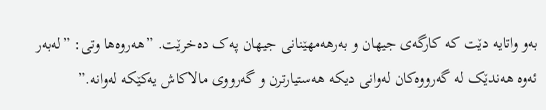بەو واتایە دێت کە کارگەی جیهان و بەرهەمهێنانی جیهان پەک دەخرێت. ”هەروەها وتی: ”لەبەر ئەوە هەندێک لە گەرووەکان لەوانی دیکە هەستیارترن و گەرووی مالاکاش یەکێکە لەوانە.”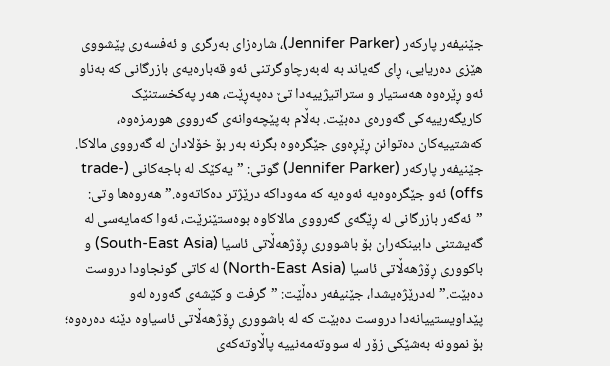جێنیفەر پارکەر (Jennifer Parker)، شارەزای بەرگری و ئەفسەری پێشووی هێزی دەریایی، ڕای گەیاند بە لەبەرچاوگرتنی ئەو قەبارەیەی بازرگانی کە بەناو ئەو ڕێرەوە هەستیار و ستراتیژییەدا تێ دەپەڕێت، هەر پەکخستنێک کاریگەرییەکی گەورەی دەبێت. بەڵام بەپێچەوانەی گەرووی هورمزەوە، کەشتییەکان دەتوانن ڕێڕەوی جێگرەوە بگرنە بەر بۆ خۆلادان لە گەرووی مالاکا. جێنیفەر پارکەر (Jennifer Parker) گوتی: ”یەکێک لە باجەکانی (trade-offs) ئەو جێگرەوەیە ئەوەیە کە مەوداکە درێژتر دەکاتەوە.” هەروەها وتی: ”ئەگەر بازرگانی لە ڕێگەی گەرووی مالاکاوە بوەستێنرێت، ئەوا کەمایەسی لە گەیشتنی دابینکەران بۆ باشووری ڕۆژهەڵاتی ئاسیا (South-East Asia) و باکووری ڕۆژهەڵاتی ئاسیا (North-East Asia) لە کاتی گونجاودا دروست دەبێت.” لەدرێژەیشدا، جێنیفەر دەڵێت: ”گرفت و کێشەی گەورە لەو پێداویستییانەدا دروست دەبێت کە لە باشووری ڕۆژهەڵاتی ئاسیاوە دێنە دەرەوە؛ بۆ نموونە بەشێکی زۆر لە سووتەمەنییە پاڵاوتەکەی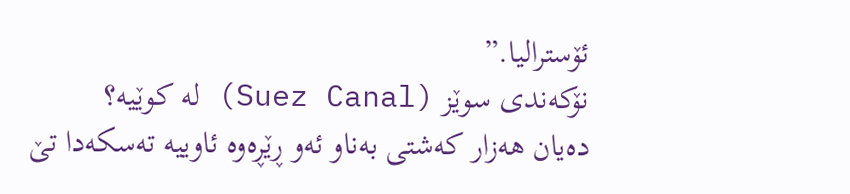ئۆسترالیا.”
نۆکەندی سوێز (Suez Canal) لە کوێیە؟
دەیان هەزار کەشتی بەناو ئەو ڕێڕەوە ئاوییە تەسکەدا تێ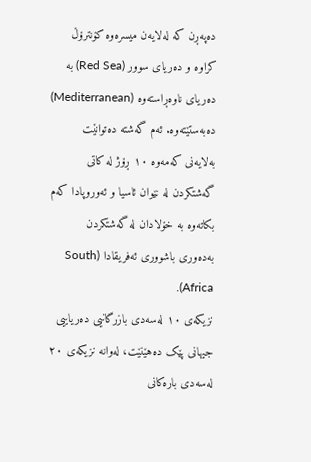دەپەڕن کە لەلایەن میسرەوە کۆنترۆڵ کراوە و دەریای سوور (Red Sea) بە دەریای ناوەڕاستەوە (Mediterranean) دەبەستێتەوە. ئەم گەشتە دەتوانێت بەلایەنی کەمەوە ١٠ ڕۆژ لە کاتی گەشتکردن لە نێوان ئاسیا و ئەوروپادا کەم بکاتەوە بە خۆلادان لە گەشتکردن بەدەوری باشووری ئەفریقادا (South Africa).
نزیکەی ١٠ لەسەدی بازرگانیی دەریاییی جیهانی پێک دەهێنێت، لەوانە نزیکەی ٢٠ لەسەدی بارەکانی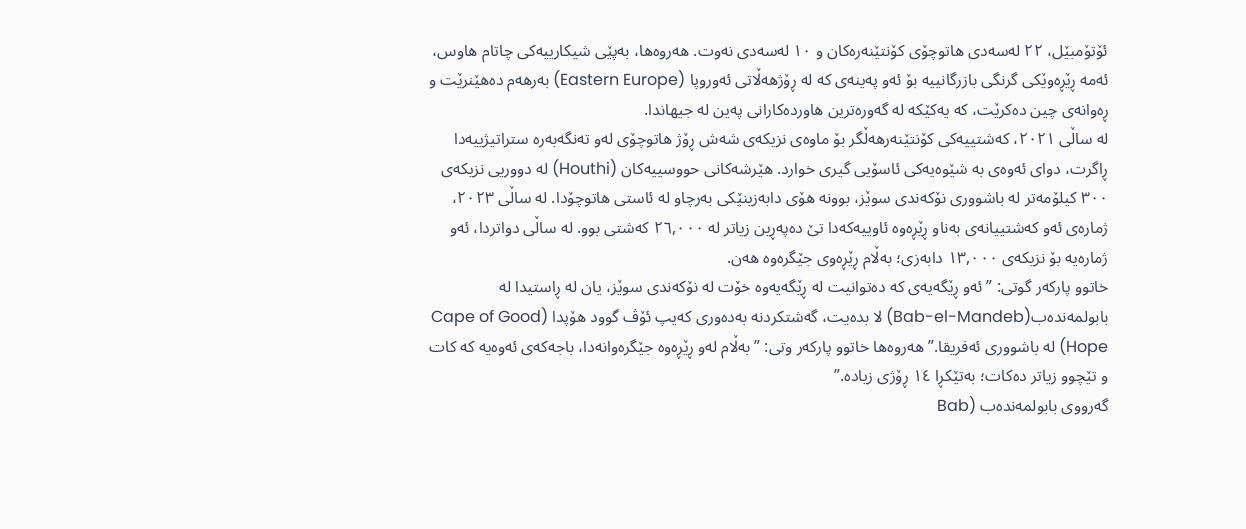ئۆتۆمبێل، ٢٢ لەسەدی هاتوچۆی کۆنتێنەرەکان و ١٠ لەسەدی نەوت. هەروەها، بەپێی شیکارییەکی چاتام هاوس، ئەمە ڕێڕەوێکی گرنگی بازرگانییە بۆ ئەو پەینەی کە لە ڕۆژهەڵاتی ئەوروپا (Eastern Europe) بەرهەم دەهێنرێت و ڕەوانەی چین دەکرێت، کە یەکێکە لە گەورەترین هاوردەکارانی پەین لە جیهاندا.
لە ساڵی ٢٠٢١، کەشتییەکی کۆنتێنەرهەڵگر بۆ ماوەی نزیکەی شەش ڕۆژ هاتوچۆی لەو تەنگەبەرە ستراتیژییەدا ڕاگرت، دوای ئەوەی بە شێوەیەکی ئاسۆیی گیری خوارد. هێرشەکانی حووسییەکان (Houthi) لە دووریی نزیکەی ٣٠٠ کیلۆمەتر لە باشووری نۆکەندی سوێز، بوونە هۆی دابەزینێکی بەرچاو لە ئاستی هاتوچۆدا. لە ساڵی ٢٠٢٣، ژمارەی ئەو کەشتییانەی بەناو ڕێڕەوە ئاوییەکەدا تێ دەپەڕین زیاتر لە ٢٦,٠٠٠ کەشتی بوو. لە ساڵی دواتردا، ئەو ژمارەیە بۆ نزیکەی ١٣,٠٠٠ دابەزی؛ بەڵام ڕێڕەوی جێگرەوە هەن.
خاتوو پارکەر گوتی: ”ئەو ڕێگەیەی کە دەتوانیت لە ڕێگەیەوە خۆت لە نۆکەندی سوێز، یان لە ڕاستیدا لە بابولمەندەب(Bab-el-Mandeb) لا بدەیت، گەشتکردنە بەدەوری کەیپ ئۆڤ گوود هۆپدا (Cape of Good Hope) لە باشووری ئەفریقا.” هەروەها خاتوو پارکەر وتی: ”بەڵام لەو ڕێڕەوە جێگرەوانەدا، باجەکەی ئەوەیە کە کات و تێچوو زیاتر دەکات؛ بەتێکڕا ١٤ ڕۆژی زیادە.”
گەرووی بابولمەندەب (Bab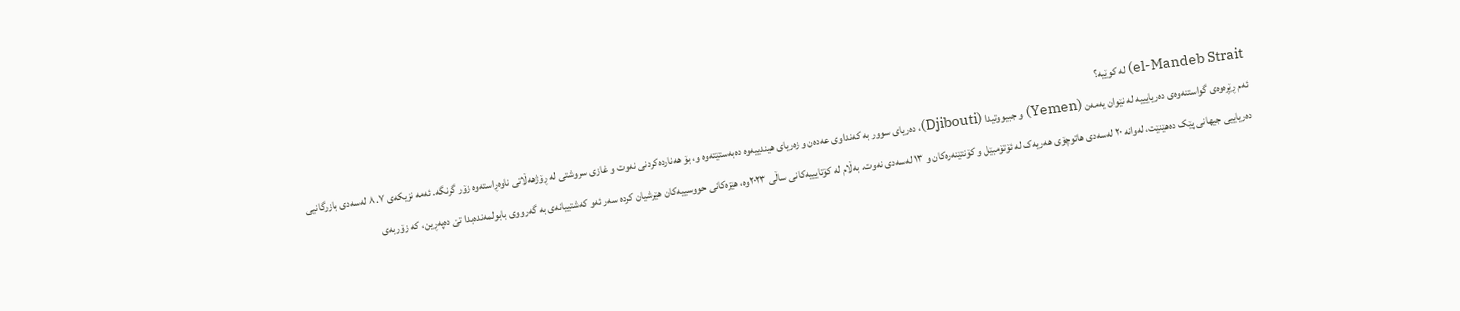el-Mandeb Strait) لە کوێیە؟
ئەم ڕێڕەوەی گواستنەوەی دەریایییە لە نێوان یەمەن (Yemen) و جبیووتیدا (Djibouti)، دەریای سوور بە کەنداوی عەدەن و زەریای هیندییەوە دەبەستێتەوە و، بۆ هەناردەکردنی نەوت و غازی سروشتی لە ڕۆژهەڵاتی ناوەڕاستەوە زۆر گرنگە. ئەمە نزیکەی ٨.٧ لەسەدی بازرگانیی دەریاییی جیهانی پێک دەهێنێت، لەوانە ٢٠ لەسەدی هاتوچۆی هەریەک لە ئۆتۆمبێل و کۆنتێنەرەکان و ١٣ لەسەدی نەوت. بەڵام لە کۆتایییەکانی ساڵی ٢٠٢٣وە، هێزەکانی حووسییەکان هێرشیان کردە سەر ئەو کەشتییانەی بە گەرووی بابولمەندەبدا تێ دەپەڕین، کە زۆربەی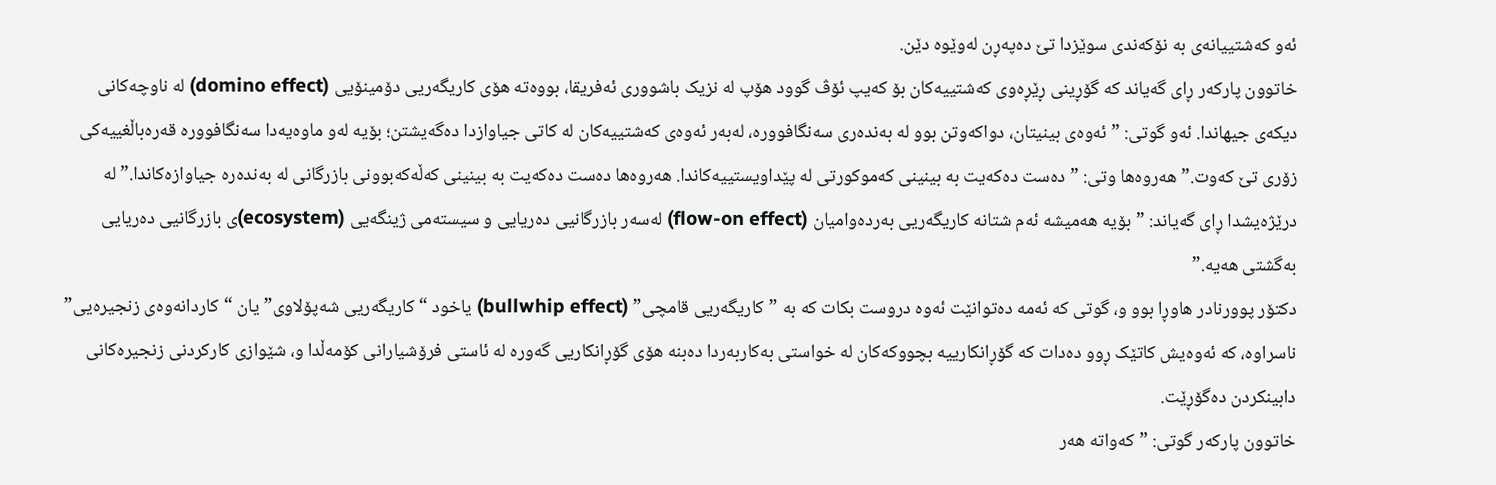ئەو کەشتییانەی بە نۆکەندی سوێزدا تێ دەپەڕن لەوێوە دێن.
خاتوون پارکەر ڕای گەیاند کە گۆڕینی ڕێڕەوی کەشتییەکان بۆ کەیپ ئۆڤ گوود هۆپ لە نزیک باشووری ئەفریقا، بووەتە هۆی کاریگەریی دۆمینۆیی (domino effect) لە ناوچەکانی دیکەی جیهاندا. ئەو گوتی: ”ئەوەی بینیتان، دواکەوتن بوو لە بەندەری سەنگافوورە، لەبەر ئەوەی کەشتییەکان لە کاتی جیاوازدا دەگەیشتن؛ بۆیە لەو ماوەیەدا سەنگافوورە قەرەباڵغییەکی زۆری تێ کەوت.” هەروەها وتی: ”دەست دەکەیت بە بینینی کەموکورتی لە پێداویستییەکاندا. هەروەها دەست دەکەیت بە بینینی کەڵەکەبوونی بازرگانی لە بەندەرە جیاوازەکاندا.” لە درێژەیشدا ڕای گەیاند: ”بۆیە هەمیشە ئەم شتانە کاریگەریی بەردەوامیان (flow-on effect) لەسەر بازرگانیی دەریایی و سیستەمی ژینگەیی (ecosystem)ی بازرگانیی دەریایی بەگشتی هەیە.”
دکتۆر پوورنادر هاوڕا بوو و، گوتی کە ئەمە دەتوانێت ئەوە دروست بکات کە بە ”کاریگەریی قامچی” (bullwhip effect) یاخود “کاریگەریی شەپۆلاوی” یان “کاردانەوەی زنجیرەیی” ناسراوە، کە ئەوەیش کاتێک ڕوو دەدات کە گۆڕانکارییە بچووکەکان لە خواستی بەکاربەردا دەبنە هۆی گۆڕانکاریی گەورە لە ئاستی فرۆشیارانی کۆمەڵدا و، شێوازی کارکردنی زنجیرەکانی دابینکردن دەگۆڕێت.
خاتوون پارکەر گوتی: ”کەواتە هەر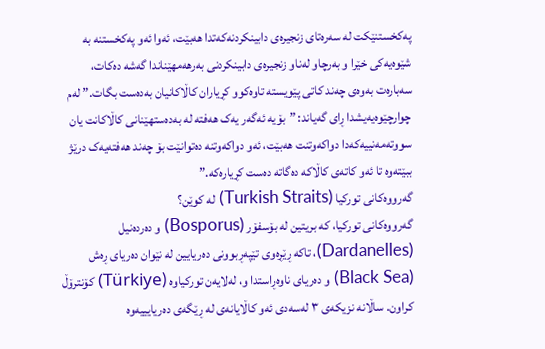پەکخستنێکت لە سەرەتای زنجیرەی دابینکردنەکەتدا هەبێت، ئەوا ئەو پەکخستنە بە شێوەیەکی خێرا و بەرچاو لەناو زنجیرەی دابینکردنی بەرهەمهێناندا گەشە دەکات، سەبارەت بەوەی چەند کاتی پێویستە تاوەکوو کڕیاران کاڵاکانیان بەدەست بگات.” لەم چوارچێوەیەیشدا ڕای گەیاند: ”بۆیە ئەگەر یەک هەفتە لە بەدەستهێنانی کاڵاکانت یان سووتەمەنییەکەدا دواکەوتنت هەبێت، ئەو دواکەوتنە دەتوانێت بۆ چەند هەفتەیەک درێژ ببێتەوە تا ئەو کاتەی کاڵاکە دەگاتە دەست کڕیارەکە.”
گەرووەکانی تورکیا (Turkish Straits) لە کوێن؟
گەرووەکانی تورکیا، کە بریتین لە بۆسفۆر (Bosporus) و دەردەنیل (Dardanelles)، تاکە ڕێڕەوی تێپەڕبوونی دەریایین لە نێوان دەریای ڕەش (Black Sea) و دەریای ناوەڕاستدا و، لەلایەن تورکیاوە (Türkiye) کۆنترۆڵ کراون. ساڵانە نزیکەی ٣ لەسەدی ئەو کاڵایانەی لە ڕێگەی دەریایییەوە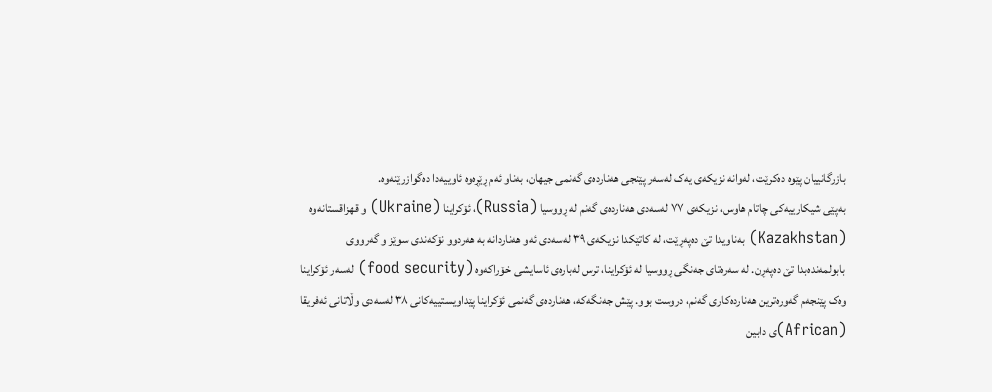بازرگانییان پێوە دەکرێت، لەوانە نزیکەی یەک لەسەر پێنجی هەناردەی گەنمی جیهان، بەناو ئەم ڕێڕەوە ئاوییەدا دەگوازرێنەوە.
بەپێی شیکارییەکی چاتام هاوس، نزیکەی ٧٧ لەسەدی هەناردەی گەنم لە ڕووسیا (Russia)، ئۆکراینا (Ukraine) و قهزاقستانەوە (Kazakhstan) بەناویدا تێ دەپەڕێت، لە کاتێکدا نزیکەی ٣٩ لەسەدی ئەو هەناردانە بە هەردوو نۆکەندی سوێز و گەرووی بابولمەندەبدا تێ دەپەڕن. لە سەرەتای جەنگی ڕووسیا لە ئۆکراینا، ترس لەبارەی ئاسایشی خۆراکەوە (food security) لەسەر ئۆکراینا وەک پێنجەم گەورەترین هەناردەکاری گەنم، دروست بوو. پێش جەنگەکە، هەناردەی گەنمی ئۆکراینا پێداویستییەکانی ٣٨ لەسەدی وڵاتانی ئەفریقا (African)ی دابین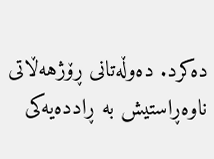دەکرد. دەوڵەتانی ڕۆژهەڵاتی ناوەڕاستیش بە ڕاددەیەکی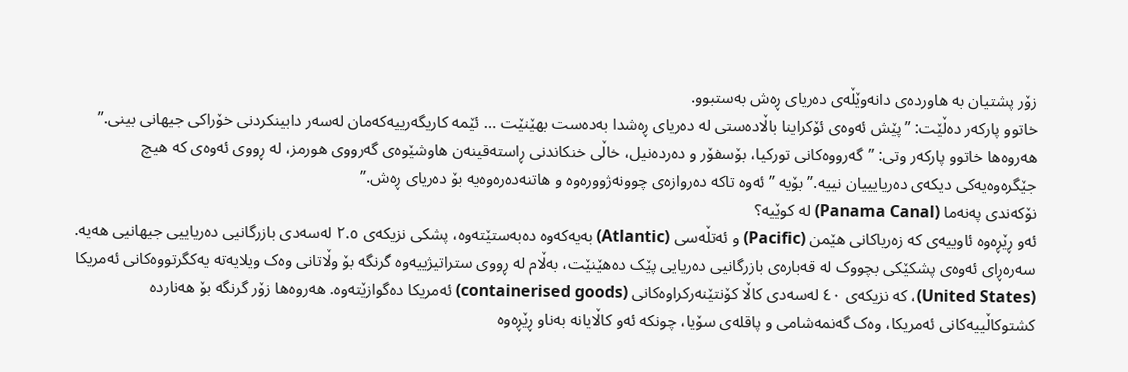زۆر پشتیان بە هاوردەی دانەوێڵەی دەریای ڕەش بەستبوو.
خاتوو پارکەر دەڵێت: ”پێش ئەوەی ئۆکراینا باڵادەستی لە دەریای ڕەشدا بەدەست بهێنێت … ئێمە کاریگەرییەکەمان لەسەر دابینکردنی خۆراکی جیهانی بینی.” هەروەها خاتوو پارکەر وتی: ”گەرووەکانی تورکیا، بۆسفۆر و دەردەنیل، خاڵی خنکاندنی ڕاستەقینەن هاوشێوەی گەرووی هورمز، لە ڕووی ئەوەی کە هیچ جێگرەوەیەکی دیکەی دەریایییان نییە.” بۆیە ”ئەوە تاکە دەروازەی چوونەژوورەوە و هاتنەدەرەوەیە بۆ دەریای ڕەش.”
نۆکەندی پەنەما (Panama Canal) لە کوێیە؟
ئەو ڕێڕەوە ئاوییەی کە زەریاکانی هێمن (Pacific) و ئەتڵەسی (Atlantic) بەیەکەوە دەبەستێتەوە، پشکی نزیکەی ٢.٥ لەسەدی بازرگانیی دەریاییی جیهانیی هەیە. سەرەڕای ئەوەی پشکێکی بچووک لە قەبارەی بازرگانیی دەریایی پێک دەهێنێت، بەڵام لە ڕووی ستراتیژییەوە گرنگە بۆ وڵاتانی وەک ویلایەتە یەکگرتووەکانی ئەمریکا (United States)، کە نزیکەی ٤٠ لەسەدی کاڵا کۆنتێنەرکراوەکانی (containerised goods) ئەمریکا دەگوازێتەوە. هەروەها زۆر گرنگە بۆ هەناردە کشتوکاڵییەکانی ئەمریکا، وەک گەنمەشامی و پاقلەی سۆیا، چونکە ئەو کاڵایانە بەناو ڕێڕەوە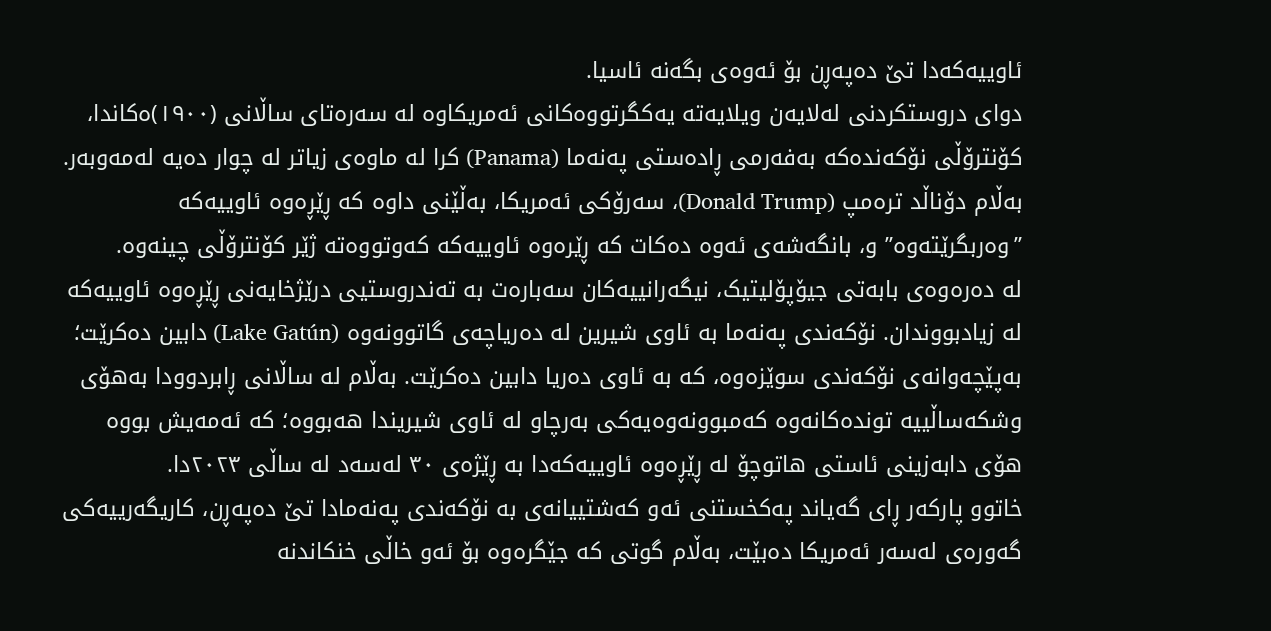ئاوییەکەدا تێ دەپەڕن بۆ ئەوەی بگەنە ئاسیا.
دوای دروستکردنی لەلایەن ویلایەتە یەکگرتووەکانی ئەمریکاوە لە سەرەتای ساڵانی (١٩٠٠)ەکاندا، کۆنترۆڵی نۆکەندەکە بەفەرمی ڕادەستی پەنەما (Panama) کرا لە ماوەی زیاتر لە چوار دەیە لەمەوبەر. بەڵام دۆناڵد ترەمپ (Donald Trump)، سەرۆکی ئەمریکا، بەڵێنی داوە کە ڕێڕەوە ئاوییەکە ”وەربگرێتەوە” و، بانگەشەی ئەوە دەکات کە ڕێرەوە ئاوییەکە کەوتووەتە ژێر کۆنترۆڵی چینەوە.
لە دەرەوەی بابەتی جیۆپۆلیتیک، نیگەرانییەکان سەبارەت بە تەندروستیی درێژخایەنی ڕێڕەوە ئاوییەکە لە زیادبووندان. نۆکەندی پەنەما بە ئاوی شیرین لە دەریاچەی گاتوونەوە (Lake Gatún) دابین دەکرێت؛ بەپێچەوانەی نۆکەندی سوێزەوە، کە بە ئاوی دەریا دابین دەکرێت. بەڵام لە ساڵانی ڕابردوودا بەهۆی وشکەساڵییە توندەکانەوە کەمبوونەوەیەکی بەرچاو لە ئاوی شیریندا هەبووە؛ کە ئەمەیش بووە هۆی دابەزینی ئاستی هاتوچۆ لە ڕێڕەوە ئاوییەکەدا بە ڕێژەی ٣٠ لەسەد لە ساڵی ٢٠٢٣دا.
خاتوو پارکەر ڕای گەیاند پەکخستنی ئەو کەشتییانەی بە نۆکەندی پەنەمادا تێ دەپەڕن، کاریگەرییەکی گەورەی لەسەر ئەمریکا دەبێت، بەڵام گوتی کە جێگرەوە بۆ ئەو خاڵی خنکاندنە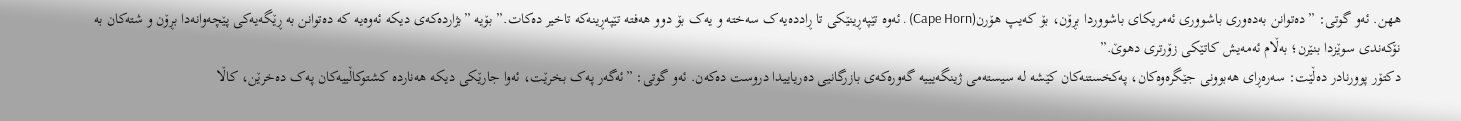ههن. ئەو گوتی: ”دەتوانن بەدەوری باشووری ئەمریکای باشووردا بڕۆن، بۆ کەیپ هۆرن(Cape Horn) . ئەوە تێپەڕینێکی تا ڕاددەیەک سەختە و یەک بۆ دوو هەفتە تێپەڕینەکە تاخیر دەکات.” بۆیە ”بژاردەکەی دیکە ئەوەیە کە دەتوانن بە ڕێگەیەکی پێچەوانەدا بڕۆن و شتەکان بە نۆکەندی سوێزدا بنێرن؛ بەڵام ئەمەیش کاتێکی زۆرتری دهوێ.”
دکتۆر پوورنادر دەڵێت: سەرەڕای هەبوونی جێگرەوەکان، پەکخستنەکان کێشە لە سیستەمی ژینگەیییە گەورەکەی بازرگانیی دەریاییدا دروست دەکەن. ئەو گوتی: ”ئەگەر پەک بخرێت، ئەوا جارێکی دیکە هەناردە کشتوکاڵییەکان پەک دەخرێن، کاڵا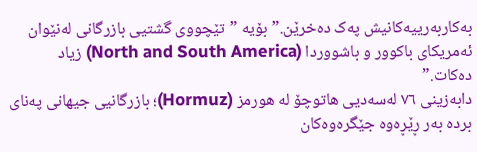بەکاربەرییەکانیش پەک دەخرێن.” بۆیە ”تێچووی گشتیی بازرگانی لەنێوان ئەمریکای باکوور و باشووردا (North and South America) زیاد دەکات.”
دابەزینی ٧٦ لەسەدیی هاتوچۆ لە هورمز (Hormuz)؛ بازرگانیی جیهانی پەنای بردە بەر ڕێڕەوە جێگرەوەکان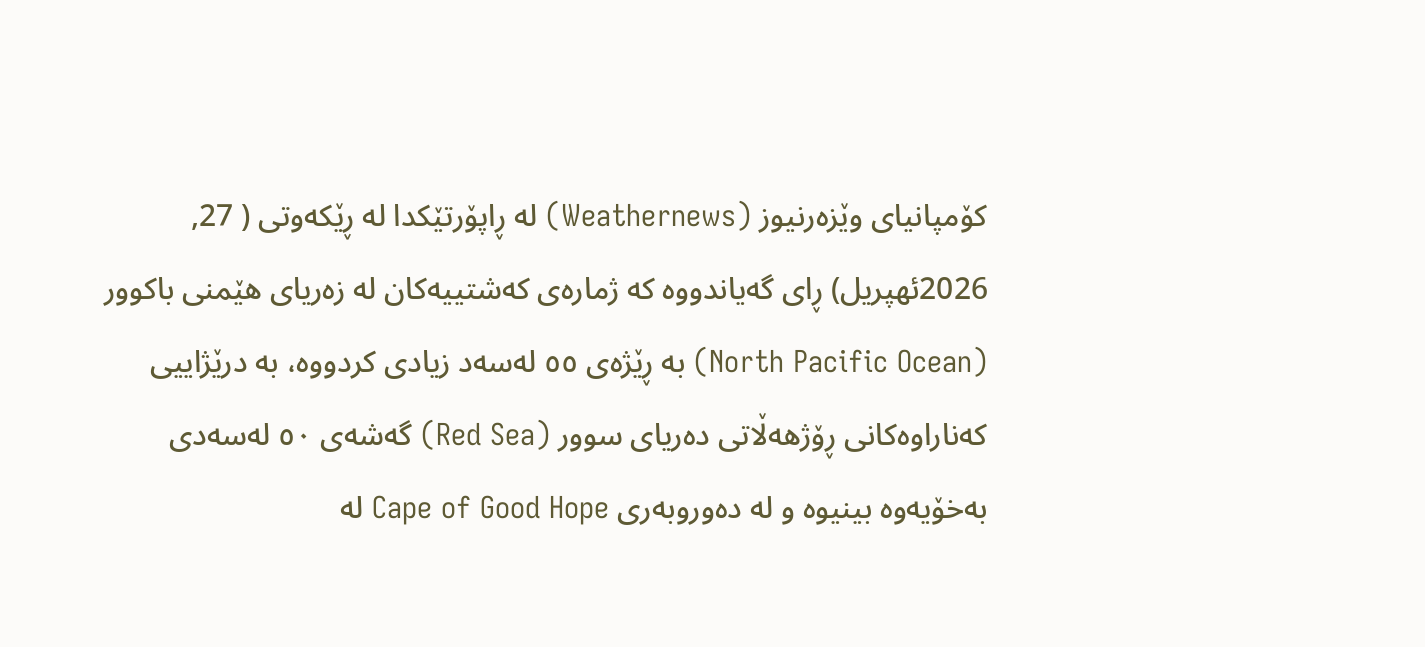کۆمپانیای وێزەرنیوز (Weathernews) لە ڕاپۆرتێکدا لە ڕێکەوتی ( 27, 2026ئهپریل) ڕای گەیاندووە کە ژمارەی کەشتییەکان لە زەریای هێمنی باکوور (North Pacific Ocean) بە ڕێژەی ٥٥ لەسەد زیادی کردووە، بە درێژاییی کەناراوەکانی ڕۆژهەڵاتی دەریای سوور (Red Sea) گەشەی ٥٠ لەسەدی بەخۆیەوە بینیوە و لە دەوروبەری Cape of Good Hope لە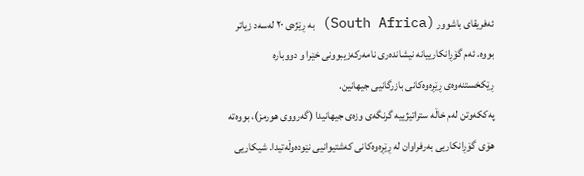ئەفریقای باشوور (South Africa) بە ڕێژەی ٢٠ لەسەد زیاتر بووە. ئەم گۆڕانکارییانە نیشاندەری نامەرکەزیبوونی خێرا و دووبارە ڕێکخستنەوەی ڕێڕەوەکانی بازرگانیی جیهانین.
پەککەوتن لەم خاڵە ستراتیژییە گرنگەی وزەی جیهانیدا (گەرووی هورمز)، بووەتە هۆی گۆڕانکاریی بەرفراوان لە ڕێڕەوەکانی کەشتیوانیی نێودەوڵەتیدا. شیکاریی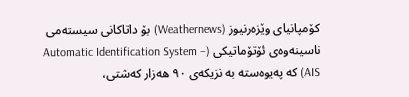کۆمپانیای وێزەرنیوز (Weathernews) بۆ داتاکانی سیستەمی ناسینەوەی ئۆتۆماتیکی (Automatic Identification System – AIS) کە پەیوەستە بە نزیکەی ٩٠ هەزار کەشتی،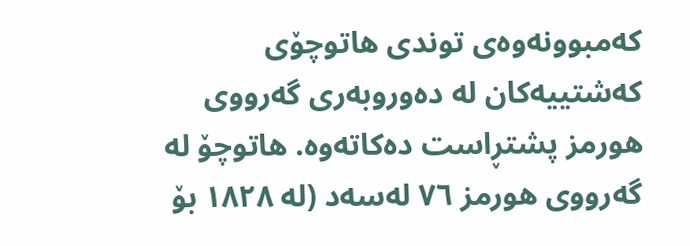کەمبوونەوەی توندی هاتوچۆی کەشتییەکان لە دەوروبەری گەرووی هورمز پشتڕاست دەکاتەوە. هاتوچۆ لە گەرووی هورمز ٧٦ لەسەد (لە ١٨٢٨ بۆ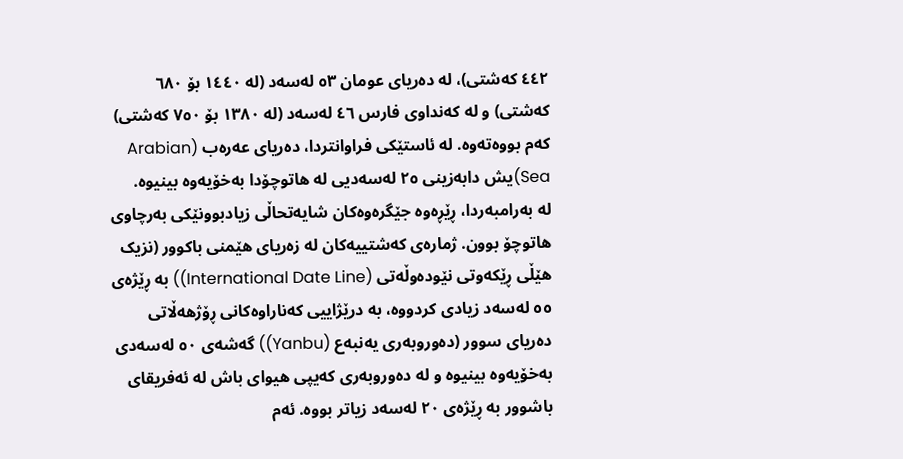٤٤٢ کەشتی)، لە دەریای عومان ٥٣ لەسەد (لە ١٤٤٠ بۆ ٦٨٠ کەشتی) و لە کەنداوی فارس ٤٦ لەسەد (لە ١٣٨٠ بۆ ٧٥٠ کەشتی) کەم بووەتەوە. لە ئاستێکی فراوانتردا، دەریای عەرەب (Arabian Sea)یش دابەزینی ٢٥ لەسەدیی لە هاتوچۆدا بەخۆیەوە بینیوە.
لە بەرامبەردا، ڕێڕەوە جێگرەوەکان شایەتحاڵی زیادبوونێکی بەرچاوی هاتوچۆ بوون. ژمارەی کەشتییەکان لە زەریای هێمنی باکوور (نزیک هێڵی ڕێکەوتی نێودەوڵەتی (International Date Line)) بە ڕێژەی ٥٥ لەسەد زیادی کردووە، بە درێژاییی کەناراوەکانی ڕۆژهەڵاتی دەریای سوور (دەوروبەری یەنبەع (Yanbu)) گەشەی ٥٠ لەسەدی بەخۆیەوە بینیوە و لە دەوروبەری کەیپی هیوای باش لە ئەفریقای باشوور بە ڕێژەی ٢٠ لەسەد زیاتر بووە. ئەم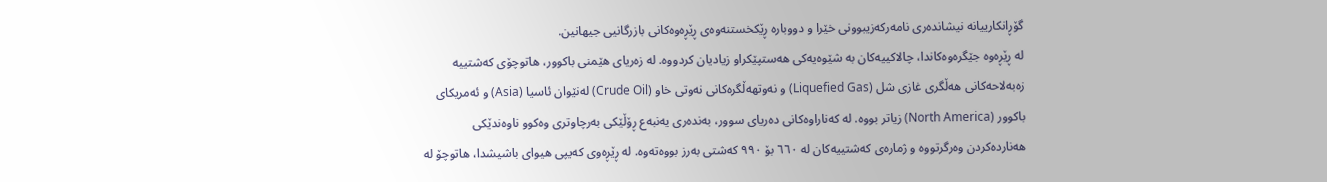گۆڕانکارییانە نیشاندەری نامەرکەزیبوونی خێرا و دووبارە ڕێکخستنەوەی ڕێڕەوەکانی بازرگانیی جیهانین.
لە ڕێڕەوە جێگرەوەکاندا، چالاکییەکان بە شێوەیەکی هەستپێکراو زیادیان کردووە. لە زەریای هێمنی باکوور، هاتوچۆی کەشتییە زەبەلاحەکانی هەڵگری غازی شل (Liquefied Gas) و نەوتهەڵگرەکانی نەوتی خاو (Crude Oil) لەنێوان ئاسیا (Asia) و ئەمریکای باکوور (North America) زیاتر بووە. لە کەناراوەکانی دەریای سوور، بەندەری یەنبەع ڕۆڵێکی بەرچاوترى وەکوو ناوەندێکی هەناردەکردن وەرگرتووە و ژمارەی کەشتییەکان لە ٦٦٠ بۆ ٩٩٠ کەشتی بەرز بووەتەوە. لە ڕێڕەوی کەیپی هیوای باشیشدا، هاتوچۆ لە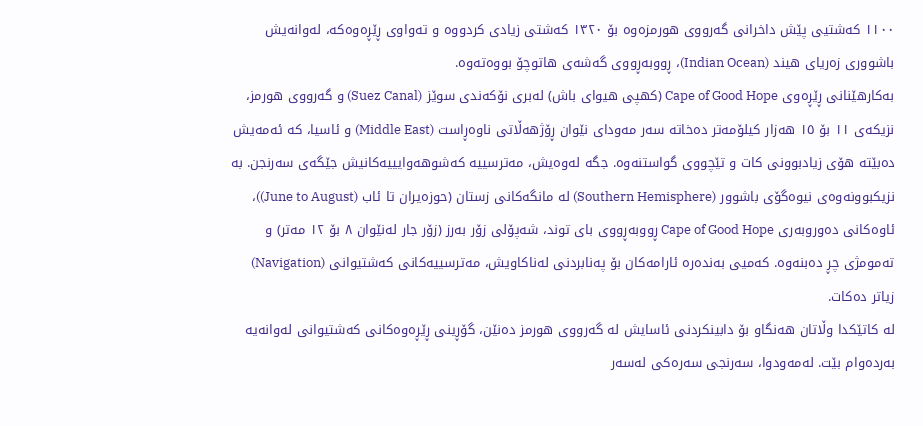١١٠٠ کەشتیی پێش داخرانی گەرووی هورمزەوە بۆ ١٣٢٠ کەشتی زیادی کردووە و تەواوی ڕێڕەوەکە، لەوانەیش باشووری زەریای هیند (Indian Ocean)، ڕووبەڕووی گەشەی هاتوچۆ بووەتەوە.
بەکارهێنانی ڕێڕەوی Cape of Good Hope (كهپی هیوای باش) لەبری نۆکەندی سوێز (Suez Canal) و گەرووی هورمز، نزیکەی ١١ بۆ ١٥ هەزار کیلۆمەتر دەخاتە سەر مەودای نێوان ڕۆژهەڵاتی ناوەڕاست (Middle East) و ئاسیا، کە ئەمەیش دەبێتە هۆی زیادبوونی کات و تێچووی گواستنەوە. جگە لەوەیش، مەترسییە کەشوهەوایییەکانیش جێگەی سەرنجن. بە نزیکبوونەوەی نیوەگۆی باشوور (Southern Hemisphere) لە مانگەکانی زستان (حوزەیران تا ئاب (June to August))، ئاوەکانی دەوروبەری Cape of Good Hope ڕووبەڕووی بای توند، شەپۆلی زۆر بەرز (زۆر جار لەنێوان ٨ بۆ ١٢ مەتر) و تەمومژی چڕ دەبنەوە. کەمیی بەندەرە ئارامەکان بۆ پەنابردنی لەناکاویش، مەترسییەکانی کەشتیوانی (Navigation) زیاتر دەکات.
لە کاتێکدا وڵاتان هەنگاو بۆ دابینکردنی ئاسایش لە گەرووی هورمز دەنێن، گۆڕینی ڕێڕەوەکانی کەشتیوانی لەوانەیە بەردەوام بێت. لەمەودوا، سەرنجی سەرەکی لەسەر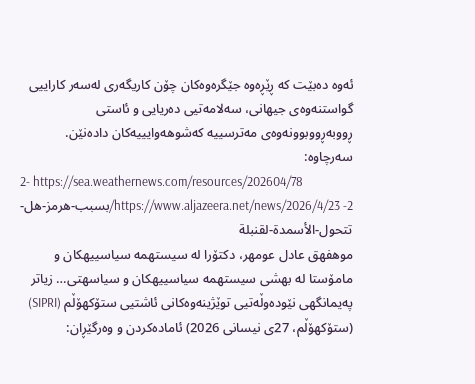ئەوە دەبێت کە ڕێڕەوە جێگرەوەکان چۆن کاریگەری لەسەر کاراییی گواستنەوەی جیهانی، سەلامەتیی دەریایی و ئاستی ڕووبەڕووبوونەوەی مەترسییە کەشوهەوایییەکان دادەنێن.
سەرچاوە:
2- https://sea.weathernews.com/resources/202604/78
2- https://www.aljazeera.net/news/2026/4/23/بسبب-هرمز-هل-تتحول-الأسمدة-لقنبلة
موهفهق عادل عومهر، دكتۆرا له سیستهمه سیاسییهكان و مامۆستا له بهشی سیستهمه سیاسییهكان و سیاسهتی… زیاتر
پەیمانگهی نێودەوڵەتیی توێژینەوەکانی ئاشتیی ستۆکهۆڵم (SIPRI) (ستۆکهۆڵم، 27ی نیسانی 2026) ئامادەکردن و وەرگێڕان: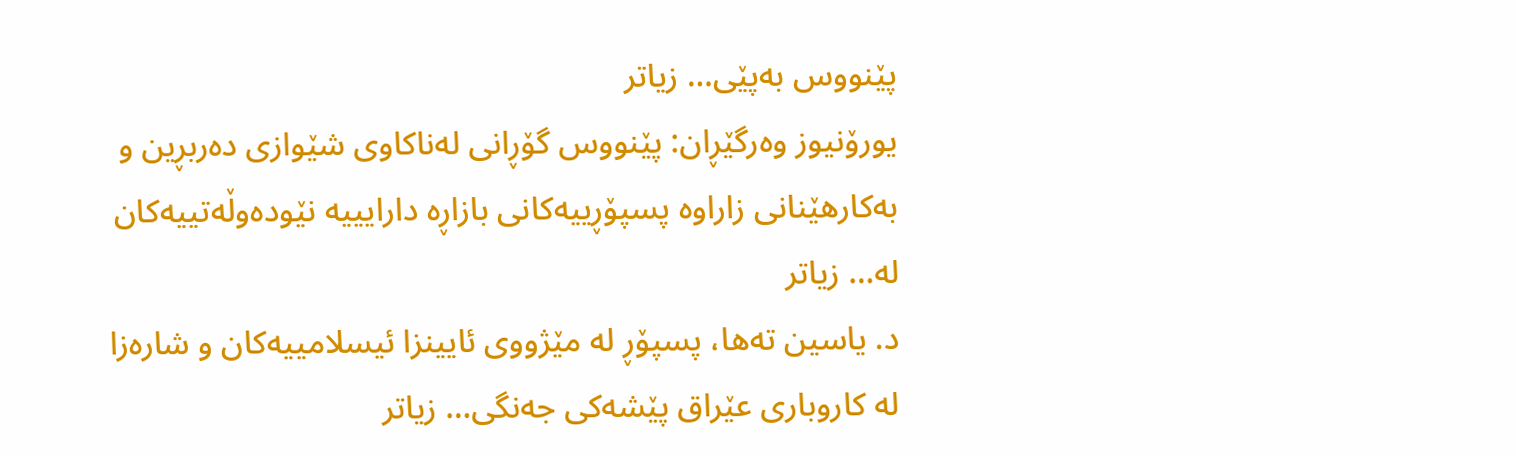پێنووس بەپێی… زیاتر
یورۆنیوز وەرگێڕان: پێنووس گۆڕانی لەناکاوی شێوازی دەربڕین و بەکارهێنانی زاراوە پسپۆڕییەکانی بازاڕە دارایییە نێودەوڵەتییەکان لە… زیاتر
د. یاسین تەها، پسپۆڕ لە مێژووی ئایینزا ئیسلامییەکان و شارەزا لە کاروباری عێراق پێشەکی جەنگی… زیاتر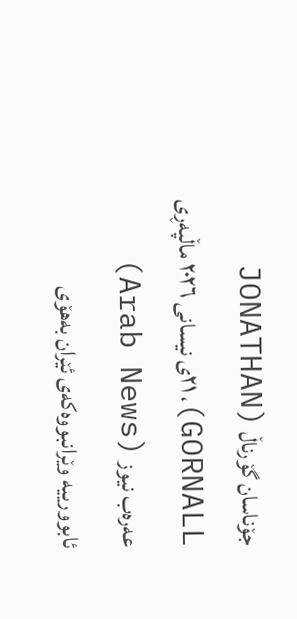جۆناسان گۆرناڵ (JONATHAN GORNALL)، ٢١ی نیسانی ٢٠٢٦ ماڵپەڕی عەرەب نیوز (Arab News) ئابوورییە وێرانبووەکەی ئێران بەهۆی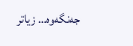جەنگەوە… زیاتر